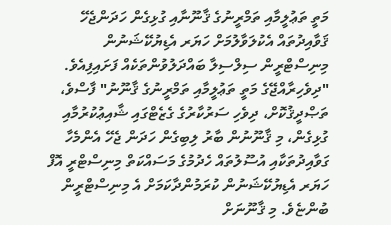މަތީ ތަޢުލީމާއި ތަމްރީނުގެ ޤާނޫނާއި ގުޅިގެން ހަދަންޖެހޭ ޤަވާއިދުތައް އެކުލަވާލުމަށް ހަޔަރ އެޑިޔުކޭޝަނުން މިނިސްޓްރީން ސިލްސިލާ ބައްދަލުވުންތަކެއް ފަށައިފިއެވެ.
"ދިވެހިރާއްޖޭގެ މަތީ ތަޢުލީމާއި ތަމްރީނުގެ ޤާނޫނު" ފާސްވެ، ތަޞްދީޤުކޮށް، ދިވެހި ސަރުކާރުގެ ގެޒެޓްގައި ޝާއިޢުކުރުމާއި ގުޅިގެން، މި ޤާނޫނުން ބާރު ލިބިގެން ހަދަން ޖެހޭ އެންމެހާ ގަވާއިދުތަކާއި އުސޫލުތައް ހެދުމުގެ މަސައްކަތް މިނިސްޓްރީ އޮފް ހަޔަރ އެޑިޔުކޭޝަނުން ކުރަމުންދާކަމަށް އެ މިނިސްޓްރީން ބުންޏެވެ. މި ޤާނޫނަށް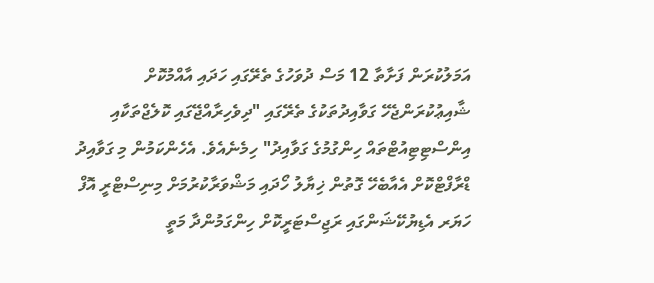އަމަލުކުރަން ފަށާތާ 12 މަސް ދުވަހުގެ ތެރޭގައި ހަދައި އާއްމުކޮށް ޝާއިޢުކުރަންޖެހޭ ގަވާއިދުތަކުގެ ތެރޭގައި "ދިވެހިރާއްޖޭގައި ކޮލެޖްތަކާއި އިންސްޓިޓިއުޓްތައް ހިންގުމުގެ ގަވާއިދު" ހިމެނެއެވެ. އެހެންކަމުން މި ގަވާއިދު ޑްރާފްޓްކޮށް އެއާބެހޭ ގޮތުން ޚިޔާލު ހޯދައި މަޝްވަރާކުރުމަށް މިނިސްޓްރީ އޮފް ހަޔަރ އެޑިޔުކޭޝަންގައި ރަޖިސްޓަރީކޮށް ހިންގަމުންދާ މަތީ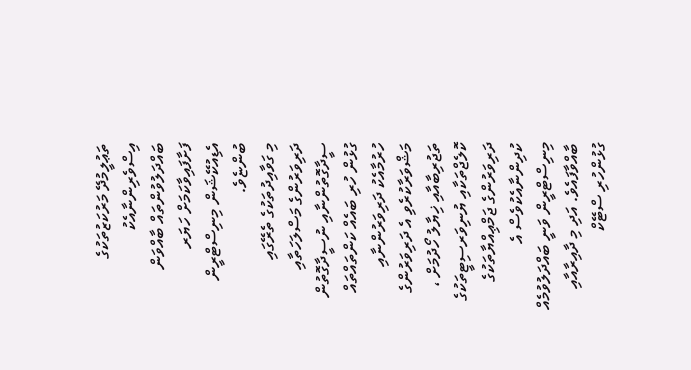ތަޢުލީމުދޭ މަރުކަޒުތަކުގެ އިސްވެރިންނާއެކު ބައްދަލުވުންތައް ބާއްވަން ފަށާފައިވާކަމަށް ހަޔަރ އެޑިއުކޭޝަން މިނިސްޓްރީން ބުންޏެވެ.
މި ގަވާއިދުތަކުގެ ތެރޭގައި ދަރިވަރުންގެ މަސްލަހަތާއި ސީދާގޮތުންނާއި ނުސީދާގޮތުން ގުޅުން ހުރި ބައެއް ކަންތައްތައް ހުރުމާއެކު ދަރިވަރުންނާއި މަޝްވަރާކުރެވި އެ ދަރިވަރުންގެ ތަޖުރިބާއާއި ޚިޔާލު ހޯދުމަށް ، ކޮލެޖްތަކާއި ޔުނިވަރސިޓީތަކުގެ ދަރިވަރުންގެ ޖަމްޢިއްޔާތަކުގެ ކުދިންނާއެކުވެސް އެ މިނިސްޓްރީން ވަނީ ބައްދަލުވުމެއް ބާއްވާފައެވެ. އަދި މި ދާއިރާއާއި ގުޅުންހުރި ސްޓޭކް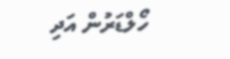ހޯލްޑަރުން އަދި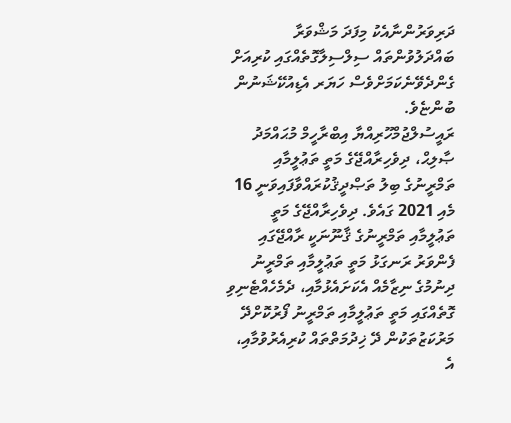ދަރިވަރުންނާއެކު މިފަދަ މަޝްވަރާ ބައްދަލުވުންތައް ސިލްސިލާގޮތެއްގައި ކުރިއަށް ގެންދެވޭނެކަމަށްވެސް ހަޔަރ އެޑިއުކޭޝަނުން ބުންޏެވެ.
ރައީސުލްޖުމްހޫރިއްޔާ އިބްރާހީމް މުޙައްމަދު ޞާލިޙް، ދިވެހިރާއްޖޭގެ މަތީ ތަޢުލީމާއި ތަމްރީނުގެ ބިލު ތަޞްދީޤުކުރައްވާފައިވަނީ 16 މެއި 2021 ގައެވެ. ދިވެހިރާއްޖޭގެ މަތީ ތަޢުލީމާއި ތަމްރީނުގެ ޤާނޫނަކީ ރާއްޖޭގައި ފެންވަރު ރަނގަޅު މަތީ ތަޢުލީމާއި ތަމްރީނު ދިނުމުގެ ނިޒާމެއް އެކަށައެޅުމާއި، ދެމެހެއްޓެނިވި ގޮތެއްގައި މަތީ ތަޢުލީމާއި ތަމްރީނު ފޯރުކޮށްދޭ މަރުކަޒުތަކުން ދޭ ޚިދުމަތްތައް ކުރިއެރުވުމާއި، އެ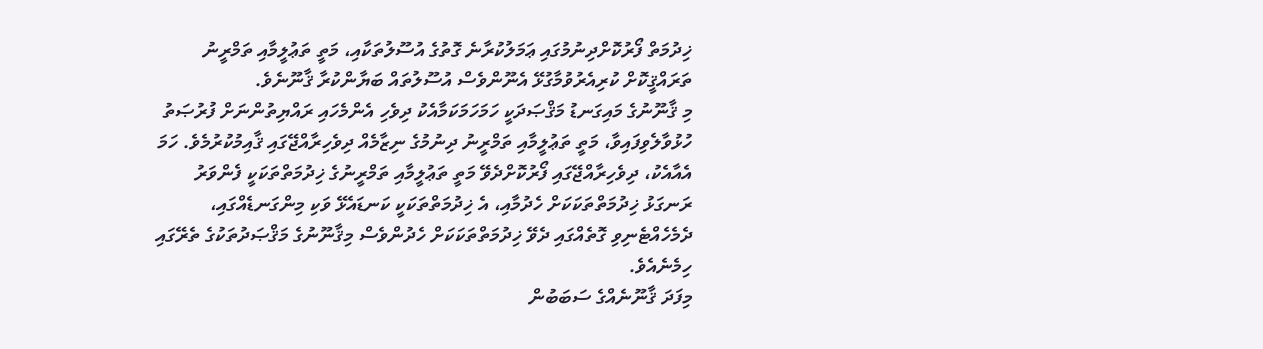ޚިދުމަތް ފޯރުކޮށްދިނުމުގައި ޢަމަލުކުރާނެ ގޮތުގެ އުސޫލުތަކާއި، މަތީ ތަޢުލީމާއި ތަމްރީނު ތަރައްޤީކޮށް ކުރިއެރުވުމާގުޅޭ އެނޫންވެސް އުސޫލުތައް ބަޔާންކުރާ ޤާނޫނެވެ.
މި ޤާނޫނުގެ މައިގަނޑު މަޤްޞަދަކީ ހަމަހަމަކަމާއެކު ދިވެހި އެންމެހައި ރައްޔިތުންނަށް ފުރުޞަތު ހުޅުވާލެވިފައިވާ، މަތީ ތަޢުލީމާއި ތަމްރީނު ދިނުމުގެ ނިޒާމެއް ދިވެހިރާއްޖޭގައި ޤާއިމުކުރުމެވެ. ހަމަ އެއާއެކު، ދިވެހިރާއްޖޭގައި ފޯރުކޮށްދެވޭ މަތީ ތަޢުލީމާއި ތަމްރީނުގެ ޚިދުމަތްތަކަކީ ފެންވަރު ރަނގަޅު ޚިދުމަތްތަކަކަށް ހެދުމާއި، އެ ޚިދުމަތްތަކަކީ ކަނޑައެޅޭ ވަކި މިންގަނޑެއްގައި، ދެމެހެއްޓެނިވި ގޮތެއްގައި ދެވޭ ޚިދުމަތްތަކަކަށް ހެދުންވެސް މިޤާނޫނުގެ މަޤްޞަދުތަކުގެ ތެރޭގައި ހިމެނެއެވެ.
މިފަދަ ޤާނޫނެއްގެ ސަބަބުން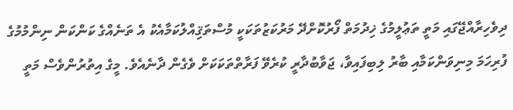ދިވެހިރާއްޖޭގައި މަތީ ތަޢުލީމުގެ ޚިދުމަތް ފޯރުކޮށްދޭ މަރުކަޒުތަކަކީ މުސްތަޤިއްލުކަމާއެކު އެ ތަނެއްގެ ކަންކަން ނިންމުމުގެ ފުރިހަމަ މިނިވަންކަމާއި ބާރު ލިބިފައިވާ، ޖަވާބުދާރީ ކުރެވޭ ފަރާތްތަކަކަށް ވެގެން ދާނެއެވެ. މީގެ އިތުރުންވެސް މަތީ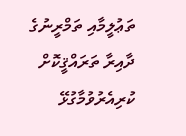ތަޢުލީމާއި ތަމްރީނުގެ ދާއިރާ ތަރައްޤީކޮށް ކުރިއެރުވުމާގުޅޭ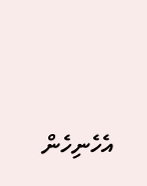އެހެނިހެން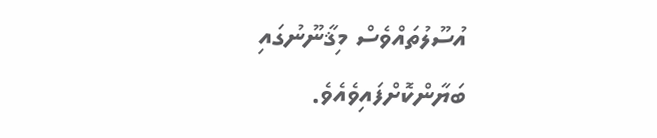އުސޫލުތައްވެސް މިޤާނޫނުގައި ބަޔާންކޮށްފައިވެއެވެ.